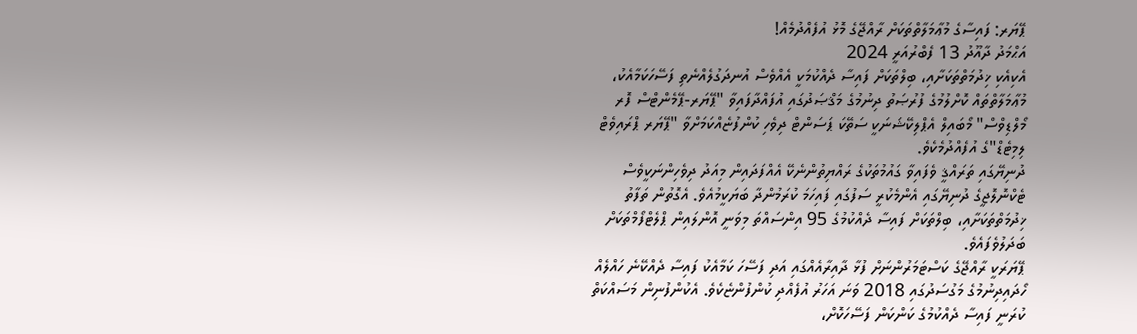ޕޭޔަރ: ފައިސާގެ މުޢާމަލާތްތަކަށް ރާއްޖޭގެ މޮޅު އުފެއްދުމެއް!
އަޙްމަދު ދާއޫދު 13 ފެބްރުއަރީ 2024
އެކިއެކި ޚިދުމަތްތަކަށާއި، ބިލްތަކަށް ފައިސާ ދެއްކުމަކީ އެއްވެސް އުނދަގުލެއްނެތި ފަސޭހަކަމާއެކު، މުޢާމަލާތްތައް ކޮށްލުމުގެ ފުރުޞަތު ދިނުމުގެ މަޤްޞަދުގައި އުފައްދާފައިވާ "ޕޭޔަރ-ޕޭމެންޓްސް ފޮރ މޯލްޑިވްސް" މޯބައިލް އެޕްލިކޭޝަނަކީ ސަތޭކަ ޕަސަންޓް ދިވެހި ކުންފުޏެއްކަމަށްވާ "ޕޭޔަރ ޕްރައިވެޓް ލިމިޓެޑް"ގެ އުފެއްދުމެކެވެ.
ދުނިޔޭގައި ތަރައްޤީ ވެފައިވާ ގައުމުތަކުގެ ރައްޔިތުންނެކޭ އެއްފަދައިން މިއަދު ދިވެހިންނަކީވެސް ޓެކްނޮލޮޖީގެ ދުނިޔޭގައި އެންމެކުރީ ސަފުގައި ފައިހަމަ ކުރަމުންދާ ބަޔަކީމުއެވެ. އެގޮތުން ތަފާތު ޚިދުމަތްތަކަށާއި، ބިލްތަކަށް ފައިސާ ދެއްކުމުގެ 95 އިންސައްތަ މިވަނީ އޮންލައިން ޕްލެޓްފޯމްތަކަށް ބަދަލުވެފައެވެ.
ޕޭޔަރަކީ ރާއްޖޭގެ ކަސްޓަމަރުންނަށް ފުޅާ ދާއިރާއެއްގައި އަދި ފަސޭހަ ކަމާއެކު ފައިސާ ދެއްކޭނެ ހައްލެއް ހޯދައިދިނުމުގެ މަގުސަދުގައި 2018 ވަނަ އަހަރު އުފެއްދި ކުންފުންޏެކެވެ. އެކުންފުނިން މަސައްކަތް ކުރަނީ ފައިސާ ދެއްކުމުގެ ކަންކަން ފަސޭހަކޮށް،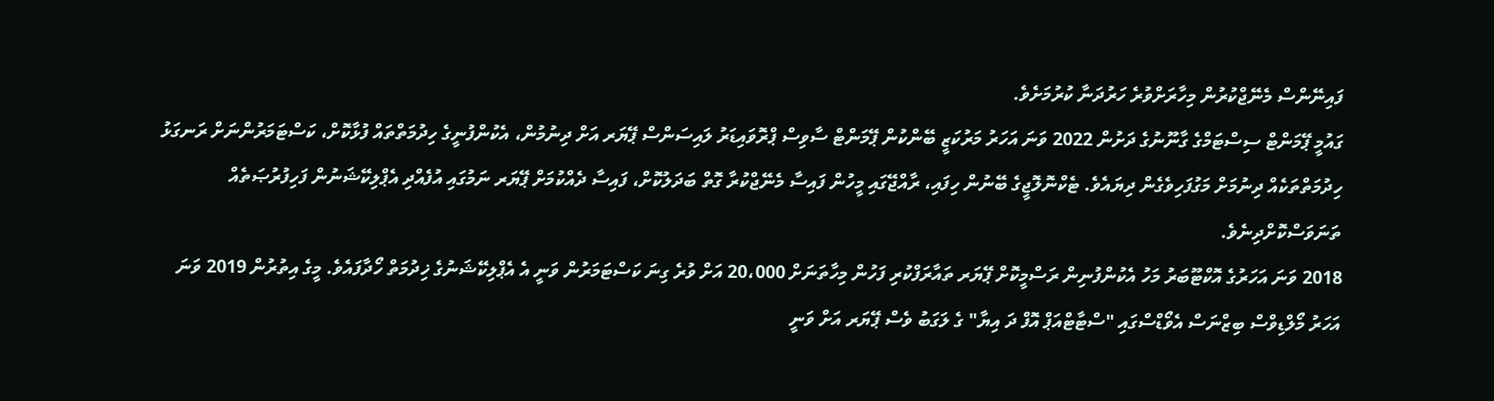ފައިނޭންސް މެނޭޖްކުރުން މިހާރަށްވުރެ ހަރުދަނާ ކުރުމަށެވެ.
ގައުމީ ޕޭމަންޓް ސިސްޓަމްގެ ގާނޫނުގެ ދަށުން 2022 ވަނަ އަހަރު މަރުކަޒީ ބޭންކުން ޕޭމަންޓް ސާވިސް ޕްރޮވައިޑަރު ލައިސަންސް ޕޭޔަރ އަށް ދިނުމުން، އެކުންފުނީގެ ހިދުމަތްތައް ފުޅާކޮށް، ކަސްޓަމަރުންނަށް ރަނގަޅު ހިދުމަތްތަކެއް ދިނުމަށް މަގުފަހިވެގެން ދިޔައެވެ. ޓެކްނޮލޮޖީގެ ބޭނުން ހިފައި، ރާއްޖޭގައި މީހުން ފައިސާ މެނޭޖްކުރާ ގޮތް ބަދަލުކޮށް، ފައިސާ ދެއްކުމަށް ޕޭޔަރ ނަމުގައި އުފެއްދި އެޕްލިކޭޝަނުން ފަހިފުރުޞަތެއް ތަނަވަސްކޮށްދިނެވެ.
2018 ވަނަ އަހަރުގެ އޮކްޓޫބަރު މަހު އެކުންފުނިން ރަސްމީކޮށް ޕޭޔަރ ތައާރަފްކުރި ފަހުން މިހާތަނަށް 20،000 އަށް ވުރެ ގިނަ ކަސްޓަމަރުން ވަނީ އެ އެޕްލިކޭޝަނުގެ ޚިދުމަތް ހޯދާފައެވެ. މީގެ އިތުރުން 2019 ވަނަ އަހަރު މޯލްޑިވްސް ބިޒްނަސް އެވޯޑްސްގައި "ސްޓާޓްއަޕް އޮފް ދަ އިޔާ" ގެ ލަގަބު ވެސް ޕޭޔަރ އަށް ވަނީ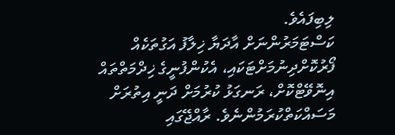ލިބިފައެވެ.
ކަސްޓަމަރުންނަށް އާދަޔާ ޚިލާފު އަގުތަކެއް ފޯރުކޮށްދިނުމަށްޓަކައި، އެކުންފުނީގެ ޚިދްމަތްތައް އިނޮވޭޓްކޮށް، ރަނގަޅު ކުރުމަށް ދަނީ އިތުރަށް މަސައްކަތްކުރަމުންނެވެ. ރާއްޖޭގައި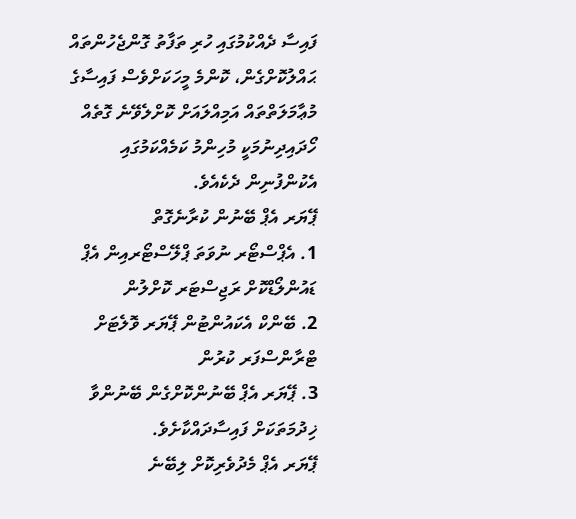ފައިސާ ދެއްކުމުގައި ހުރި ތަފާތު ގޮންޖެހުންތައް ޙައްލުކޮށްގެން، ކޮންމެ މީހަކަށްވެސް ފައިސާގެ މުޢާމަލަތްތައް އަމިއްލައަށް ކޮށްލެވޭނެ ގޮތެއް ހޯދައިދިނުމަކީ މުހިންމު ކަމެއްކަމުގައި އެކުންފުނިން ދެކެއެވެ.
ޕޭޔަރ އެޕް ބޭނުން ކުރާނެގޮތް
1. އެޕްސްޓޯރ ނުވަތަ ޕްލޭސްޓޯރއިން އެޕް ޑައުންލޯޑްކޮށް ރަޖިސްޓަރ ކޮށްލުން
2. ބޭންކް އެކައުންޓުން ޕޭޔަރ ވޮލެޓަށް ޓްރާންސްފަރ ކުރުން
3. ޕޭޔަރ އެޕް ބޭނުންކޮށްގެން ބޭނުންވާ ޚިދުމަތަކަށް ފައިސާދައްކާށެވެ.
ޕޭޔަރ އެޕް މެދުވެރިކޮށް ލިބޭނެ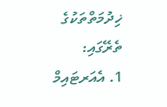ޚިދުމަތްތަކުގެ ތެރޭގައި:
1. އެއަރޓައިމް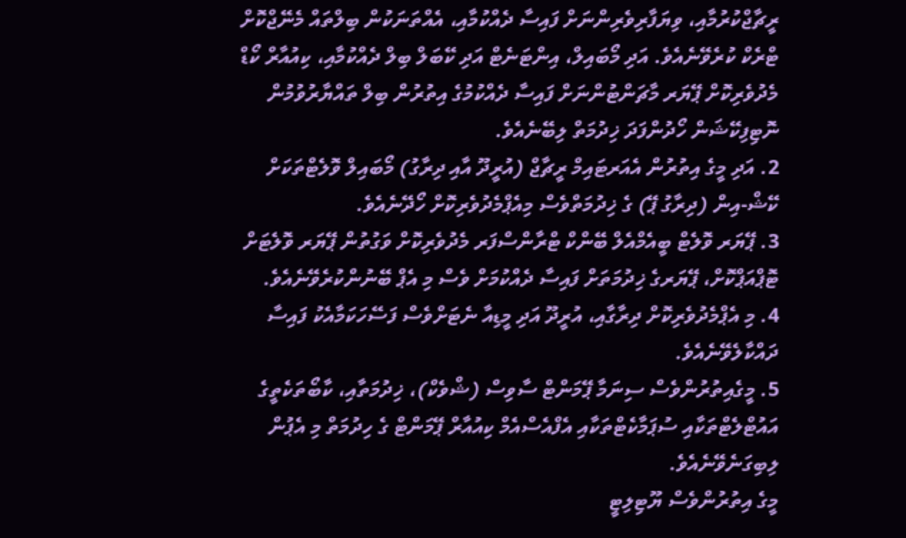ރީޗާޖްކުރުމާއި، ވިޔަފާރިވެރިންނަށް ފައިސާ ދެއްކުމާއި، އެއްތަނަކުން ބިލްތައް މެނޭޖްކޮށް ޓްރެކް ކުރެވޭނެއެވެ. އަދި މޯބައިލް، އިންޓަނެޓް އަދި ކޭބަލް ބިލް ދެއްކުމާއި، ކިއުއާރް ކޯޑް މެދުވެރިކޮށް ޕޭޔަރ މާޗަންޓުންނަށް ފައިސާ ދެއްކުމުގެ އިތުރުން ބިލް ތައްޔާރުވުމުން ނޮޓިފިކޭޝަން ހޯދުންފަދަ ޚިދުމަތް ލިބޭނެއެވެ.
2. އަދި މީގެ އިތުރުން އެއަރޓައިމް ރީޗާޖް (އުރީދޫ އާއި ދިރާގު) މޯބައިލް ވޮލެޓްތަކަށް ކޭޝް-އިން (ދިރާގު ޕޭ) ގެ ޚިދުމަތްވެސް މިއެޕްމެދުވެރިކޮށް ހޯދޭނެއެވެ.
3. ޕޭޔަރ ވޮލެޓް ބީއެމްއެލް ބޭންކް ޓްރާންސްފަރ މެދުވެރިކޮށް ވަގުތުން ޕޭޔަރ ވޮލެޓަށް ޓޮޕްއަޕްކޮށް، ޕޭޔަރގެ ޚިދުމަތަށް ފައިސާ ދެއްކުމަށް ވެސް މި އެޕް ބޭނުންކުރެވޭނެއެވެ.
4. މި އެޕްމެދުވެރިކޮށް ދިރާގާއި، އުރީދޫ އަދި މީޑިއާ ނެޓަށްވެސް ފަސޭހަކަމާއެކު ފައިސާ ދައްކާލެވޭނެއެވެ.
5. މީގެއިތުރުންވެސް ސިނަމާ ޕޭމަންޓް ސާވިސް (ޝްވެކް)، ޚިދުމަތާއި، ކާބޯތަކެތީގެ އައުޓްލެޓްތަކާއި ސުޕަމާކެޓްތަކާއި އެފްއެސްއެމް ކިއުއާރް ޕޭމަންޓް ގެ ހިދުމަތް މި އެޕުން ލިބިގަނެވޭނެއެވެ.
މީގެ އިތުރުންވެސް ޔޫޓިލިޓީ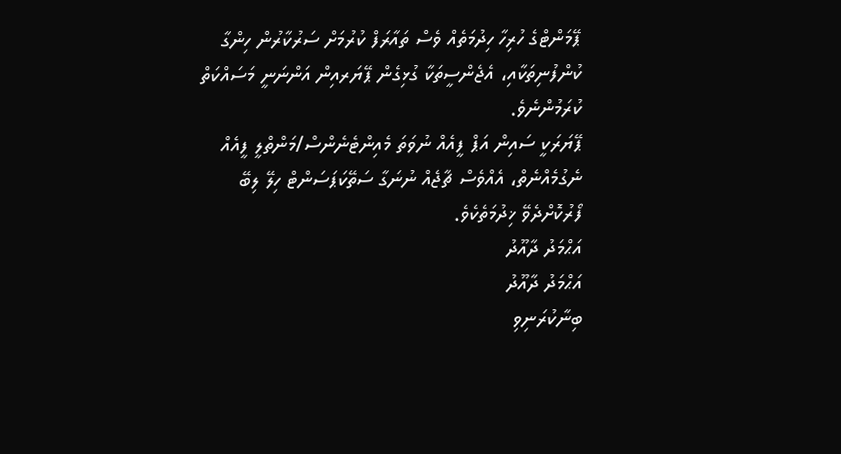ޕޭމަންޓްގެ ހުރިހާ ހިދުމަތެއް ވެސް ތައާރަފް ކުރުމަށް ސަރުކާރުން ހިންގާ ކުންފުނިތަކާއި، އެޖެންސީތަކާ ގުޅިގެން ޕޭޔަރއިން އަންނަނީ މަސައްކަތް ކުރަމުންނެވެ.
ޕޭޔަރަކީ ސައިން އަޕް ފީއެއް ނުވަތަ މެއިންޓެނެންސް/މަންތްލީ ފީއެއް ނެގުމެއްނެތް، އެއްވެސް ޗާޖެއް ނުނަގާ ސަތޭކަޕަސަންޓް ހިލޭ ލިބޭ ފޯރުކޮށްދެވޭ ޚިދުމަތެކެވެ.
އަޙްމަދު ދާއޫދު
އަޙްމަދު ދާއޫދު
ބިނާކުރަނިވި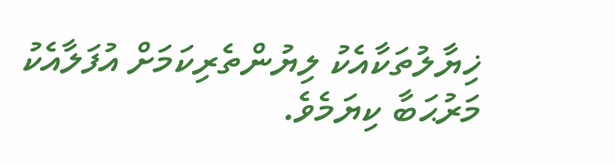ޚިޔާލުތަކާއެކު ލިޔުންތެރިކަމަށް އުފަލާއެކު މަރުޙަބާ ކިޔަމެވެ.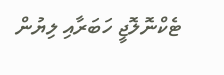ޓެކްނޮލޮޖީ ހަބަރާއި ލިޔުން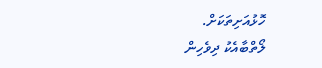ހޮޅުއަށިތަކަށް.
ލޯތްބާއެކު ދިވެހިން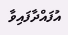އުފައްދާފައިވާ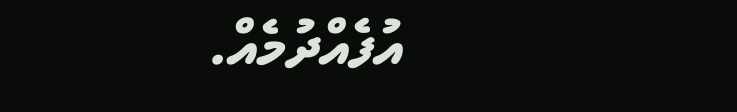އުފެއްދުމެއް.